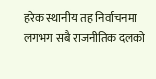हरेक स्थानीय तह निर्वाचनमा लगभग सबै राजनीतिक दलको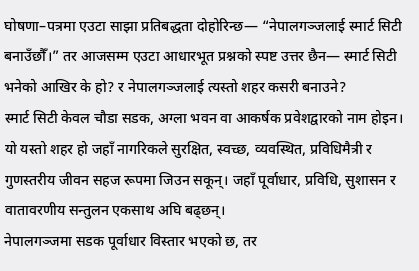घोषणा–पत्रमा एउटा साझा प्रतिबद्धता दोहोरिन्छ— “नेपालगञ्जलाई स्मार्ट सिटी बनाउँछौँ।” तर आजसम्म एउटा आधारभूत प्रश्नको स्पष्ट उत्तर छैन— स्मार्ट सिटी भनेको आखिर के हो? र नेपालगञ्जलाई त्यस्तो शहर कसरी बनाउने?
स्मार्ट सिटी केवल चौडा सडक, अग्ला भवन वा आकर्षक प्रवेशद्वारको नाम होइन। यो यस्तो शहर हो जहाँ नागरिकले सुरक्षित, स्वच्छ, व्यवस्थित, प्रविधिमैत्री र गुणस्तरीय जीवन सहज रूपमा जिउन सकून्। जहाँ पूर्वाधार, प्रविधि, सुशासन र वातावरणीय सन्तुलन एकसाथ अघि बढ्छन्।
नेपालगञ्जमा सडक पूर्वाधार विस्तार भएको छ, तर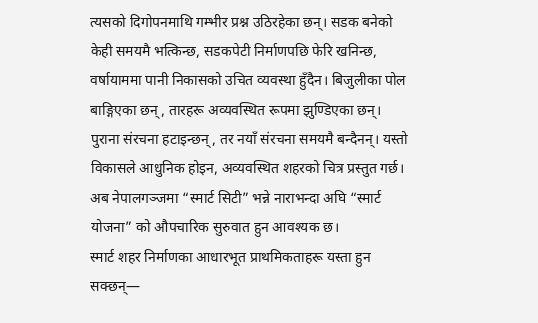त्यसको दिगोपनमाथि गम्भीर प्रश्न उठिरहेका छन्। सडक बनेको केही समयमै भत्किन्छ, सडकपेटी निर्माणपछि फेरि खनिन्छ, वर्षायाममा पानी निकासको उचित व्यवस्था हुँदैन। बिजुलीका पोल बाङ्गिएका छन्, तारहरू अव्यवस्थित रूपमा झुण्डिएका छन्। पुराना संरचना हटाइन्छन्, तर नयाँ संरचना समयमै बन्दैनन्। यस्तो विकासले आधुनिक होइन, अव्यवस्थित शहरको चित्र प्रस्तुत गर्छ।
अब नेपालगञ्जमा “स्मार्ट सिटी” भन्ने नाराभन्दा अघि “स्मार्ट योजना” को औपचारिक सुरुवात हुन आवश्यक छ।
स्मार्ट शहर निर्माणका आधारभूत प्राथमिकताहरू यस्ता हुन सक्छन्—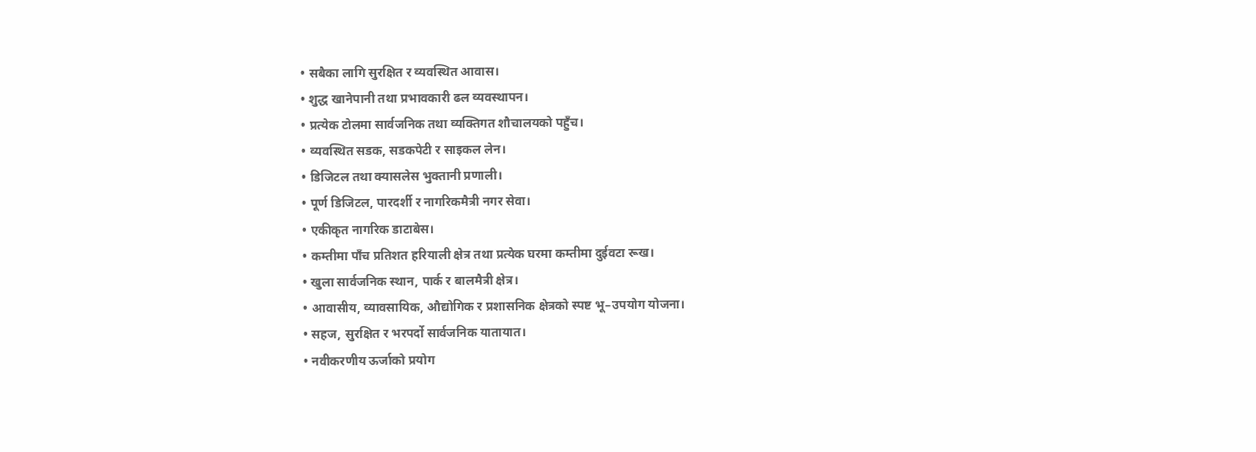• सबैका लागि सुरक्षित र व्यवस्थित आवास।
• शुद्ध खानेपानी तथा प्रभावकारी ढल व्यवस्थापन।
• प्रत्येक टोलमा सार्वजनिक तथा व्यक्तिगत शौचालयको पहुँच।
• व्यवस्थित सडक, सडकपेटी र साइकल लेन।
• डिजिटल तथा क्यासलेस भुक्तानी प्रणाली।
• पूर्ण डिजिटल, पारदर्शी र नागरिकमैत्री नगर सेवा।
• एकीकृत नागरिक डाटाबेस।
• कम्तीमा पाँच प्रतिशत हरियाली क्षेत्र तथा प्रत्येक घरमा कम्तीमा दुईवटा रूख।
• खुला सार्वजनिक स्थान, पार्क र बालमैत्री क्षेत्र।
• आवासीय, व्यावसायिक, औद्योगिक र प्रशासनिक क्षेत्रको स्पष्ट भू–उपयोग योजना।
• सहज, सुरक्षित र भरपर्दो सार्वजनिक यातायात।
• नवीकरणीय ऊर्जाको प्रयोग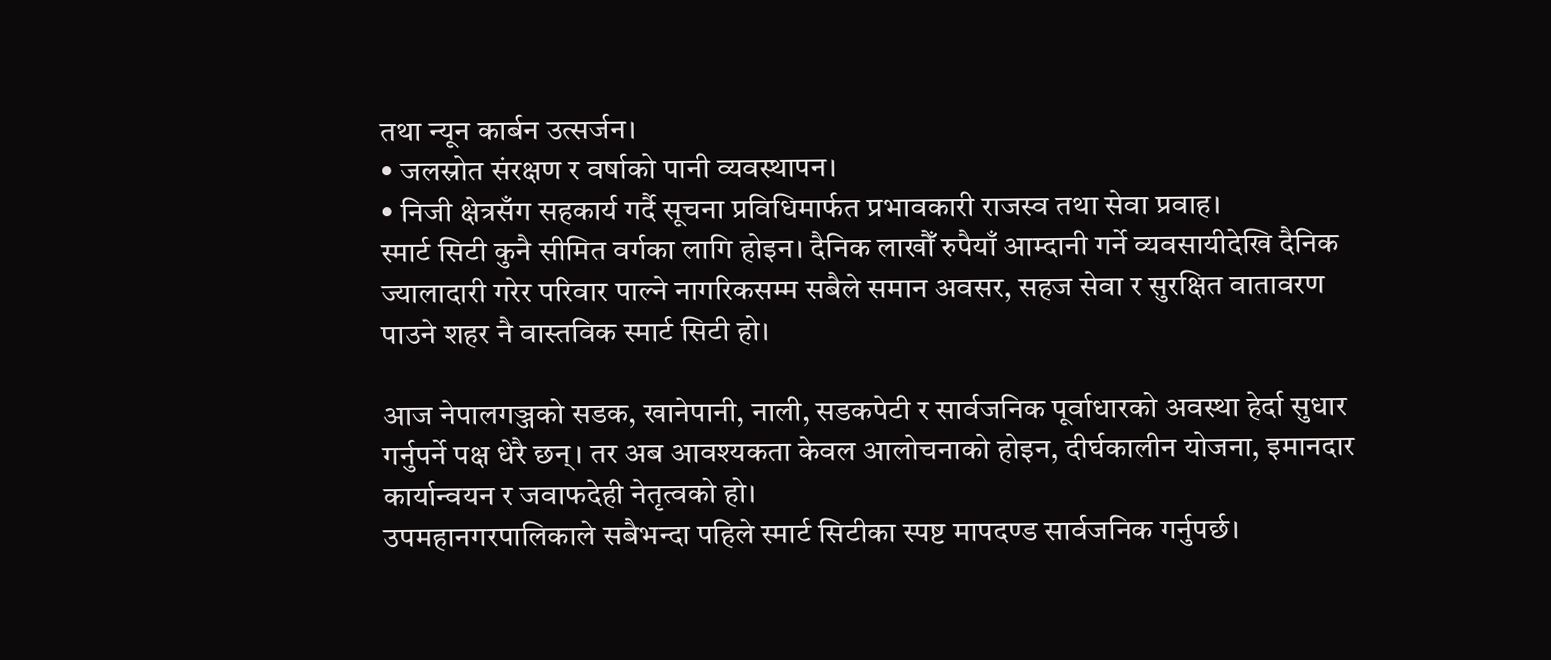तथा न्यून कार्बन उत्सर्जन।
• जलस्रोत संरक्षण र वर्षाको पानी व्यवस्थापन।
• निजी क्षेत्रसँग सहकार्य गर्दै सूचना प्रविधिमार्फत प्रभावकारी राजस्व तथा सेवा प्रवाह।
स्मार्ट सिटी कुनै सीमित वर्गका लागि होइन। दैनिक लाखौँ रुपैयाँ आम्दानी गर्ने व्यवसायीदेखि दैनिक ज्यालादारी गरेर परिवार पाल्ने नागरिकसम्म सबैले समान अवसर, सहज सेवा र सुरक्षित वातावरण पाउने शहर नै वास्तविक स्मार्ट सिटी हो।

आज नेपालगञ्जको सडक, खानेपानी, नाली, सडकपेटी र सार्वजनिक पूर्वाधारको अवस्था हेर्दा सुधार गर्नुपर्ने पक्ष धेरै छन्। तर अब आवश्यकता केवल आलोचनाको होइन, दीर्घकालीन योजना, इमानदार कार्यान्वयन र जवाफदेही नेतृत्वको हो।
उपमहानगरपालिकाले सबैभन्दा पहिले स्मार्ट सिटीका स्पष्ट मापदण्ड सार्वजनिक गर्नुपर्छ।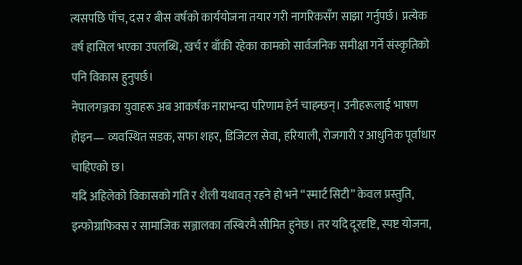त्यसपछि पाँच, दस र बीस वर्षको कार्ययोजना तयार गरी नागरिकसँग साझा गर्नुपर्छ। प्रत्येक वर्ष हासिल भएका उपलब्धि, खर्च र बाँकी रहेका कामको सार्वजनिक समीक्षा गर्ने संस्कृतिको पनि विकास हुनुपर्छ।
नेपालगञ्जका युवाहरू अब आकर्षक नाराभन्दा परिणाम हेर्न चाहन्छन्। उनीहरूलाई भाषण होइन— व्यवस्थित सडक, सफा शहर, डिजिटल सेवा, हरियाली, रोजगारी र आधुनिक पूर्वाधार चाहिएको छ।
यदि अहिलेको विकासको गति र शैली यथावत् रहने हो भने “स्मार्ट सिटी” केवल प्रस्तुति, इन्फोग्राफिक्स र सामाजिक सञ्जालका तस्बिरमै सीमित हुनेछ। तर यदि दूरदृष्टि, स्पष्ट योजना,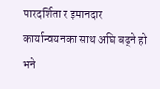पारदर्शिता र इमानदार कार्यान्वयनका साथ अघि बढ्ने हो भने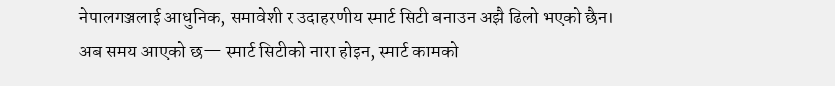नेपालगञ्जलाई आधुनिक, समावेशी र उदाहरणीय स्मार्ट सिटी बनाउन अझै ढिलो भएको छैन।
अब समय आएको छ— स्मार्ट सिटीको नारा होइन, स्मार्ट कामको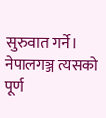सुरुवात गर्ने। नेपालगञ्ज त्यसको पूर्ण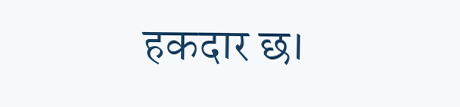हकदार छ।